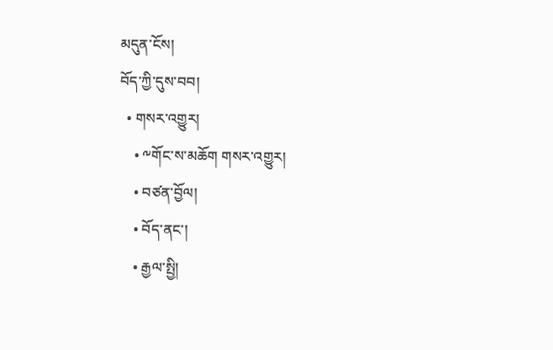མདུན་ངོས།
བོད་ཀྱི་དུས་བབ།
  • གསར་འགྱུར།
    • ༸གོང་ས་མཆོག གསར་འགྱུར།
    • བཙན་བྱོལ།
    • བོད་ནང་།
    • རྒྱལ་སྤྱི།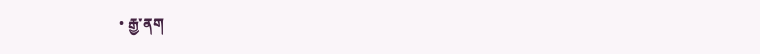• རྒྱ་ནག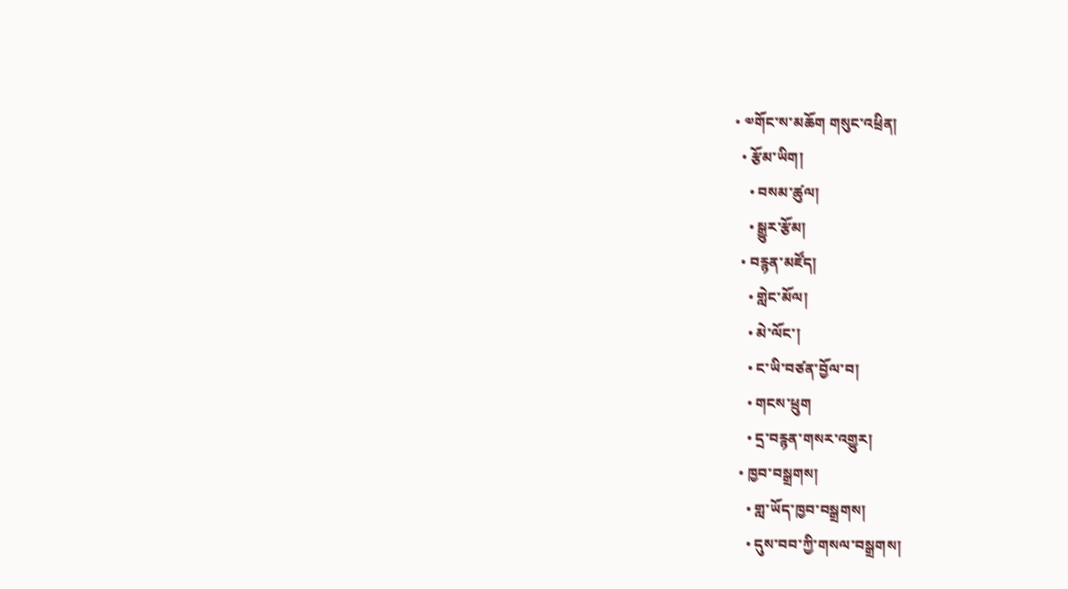• ༧གོང་ས་མཆོག གསུང་འཕྲིན།
  • རྩོམ་ཡིག།
    • བསམ་ཚུལ།
    • སྒྱུར་རྩོམ།
  • བརྙན་མཛོད།
    • གླེང་མོལ།
    • མེ་ལོང་།
    • ང་ཡི་བཙན་བྱོལ་བ།
    • གངས་ཕྲུག
    • དྲ་བརྙན་གསར་འགྱུར།
  • ཁྱབ་བསྒྲགས།
    • གླ་ཡོད་ཁྱབ་བསྒྲགས།
    • དུས་བབ་ཀྱི་གསལ་བསྒྲགས།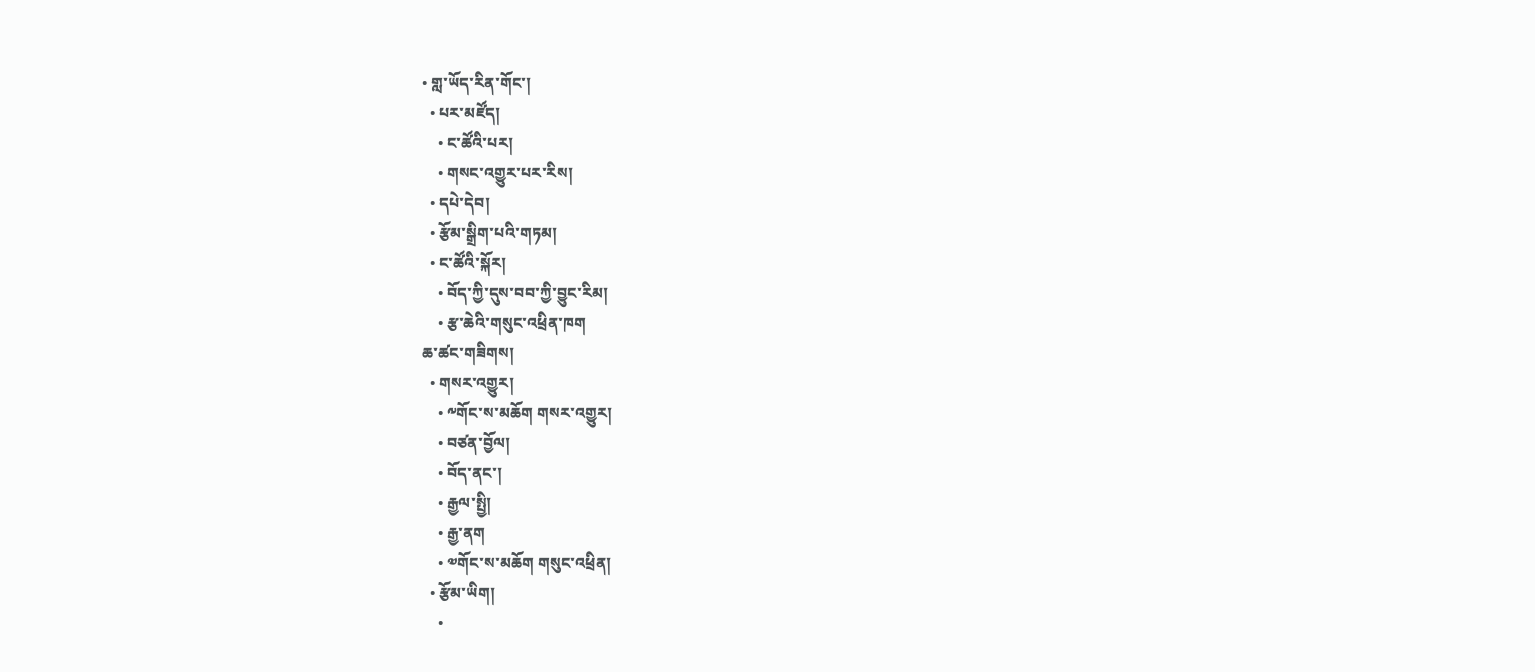• གླ་ཡོད་རིན་གོང་།
  • པར་མཛོད།
    • ང་ཚོའི་པར།
    • གསང་འགྱུར་པར་རིས།
  • དཔེ་དེབ།
  • རྩོམ་སྒྲིག་པའི་གཏམ།
  • ང་ཚོའི་སྐོར།
    • བོད་ཀྱི་དུས་བབ་ཀྱི་བྱུང་རིམ།
    • རྩ་ཆེའི་གསུང་འཕྲིན་ཁག
ཆ་ཚང་གཟིགས།
  • གསར་འགྱུར།
    • ༸གོང་ས་མཆོག གསར་འགྱུར།
    • བཙན་བྱོལ།
    • བོད་ནང་།
    • རྒྱལ་སྤྱི།
    • རྒྱ་ནག
    • ༧གོང་ས་མཆོག གསུང་འཕྲིན།
  • རྩོམ་ཡིག།
    •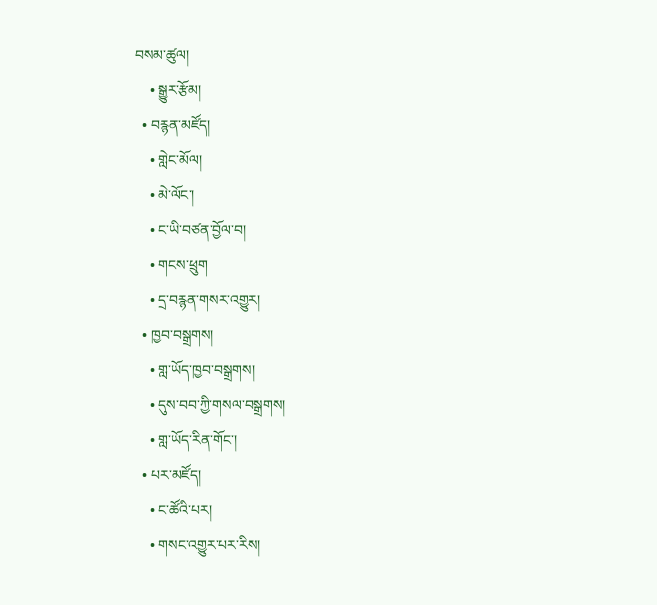བསམ་ཚུལ།
    • སྒྱུར་རྩོམ།
  • བརྙན་མཛོད།
    • གླེང་མོལ།
    • མེ་ལོང་།
    • ང་ཡི་བཙན་བྱོལ་བ།
    • གངས་ཕྲུག
    • དྲ་བརྙན་གསར་འགྱུར།
  • ཁྱབ་བསྒྲགས།
    • གླ་ཡོད་ཁྱབ་བསྒྲགས།
    • དུས་བབ་ཀྱི་གསལ་བསྒྲགས།
    • གླ་ཡོད་རིན་གོང་།
  • པར་མཛོད།
    • ང་ཚོའི་པར།
    • གསང་འགྱུར་པར་རིས།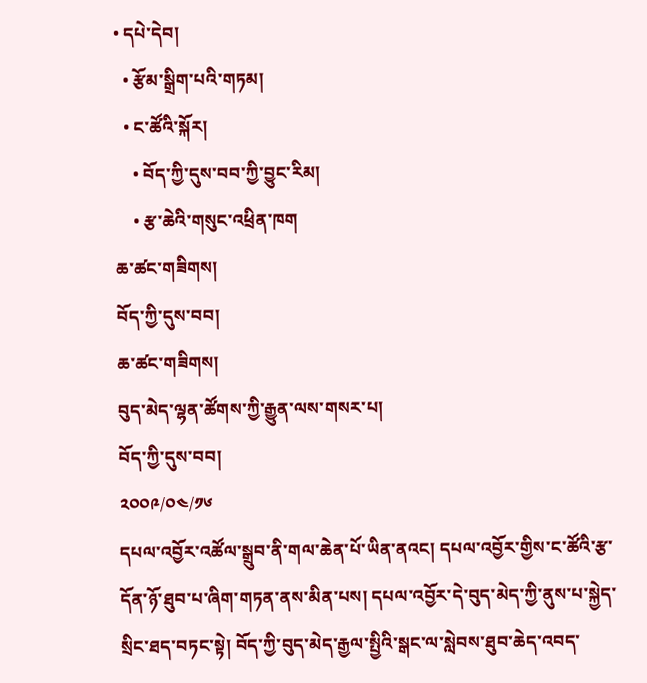• དཔེ་དེབ།
  • རྩོམ་སྒྲིག་པའི་གཏམ།
  • ང་ཚོའི་སྐོར།
    • བོད་ཀྱི་དུས་བབ་ཀྱི་བྱུང་རིམ།
    • རྩ་ཆེའི་གསུང་འཕྲིན་ཁག
ཆ་ཚང་གཟིགས།
བོད་ཀྱི་དུས་བབ།
ཆ་ཚང་གཟིགས།
བུད་མེད་ལྷན་ཚོགས་ཀྱི་རྒྱུན་ལས་གསར་པ།
བོད་ཀྱི་དུས་བབ།
༢༠༠༩/༠༤/༡༦
དཔལ་འབྱོར་འཚོལ་སྒྲུབ་ནི་གལ་ཆེན་པོ་ཡིན་ནའང། དཔལ་འབྱོར་གྱིས་ང་ཚོའི་རྩ་དོན་ཉོ་ཐུབ་པ་ཞིག་གཏན་ནས་མིན་པས། དཔལ་འབྱོར་དེ་བུད་མེད་ཀྱི་ནུས་པ་སྐྱེད་སྲིང་ཐད་བཏང་སྟེ། བོད་ཀྱི་བུད་མེད་རྒྱལ་སྤྱིའི་སྒང་ལ་སླེབས་ཐུབ་ཆེད་འབད་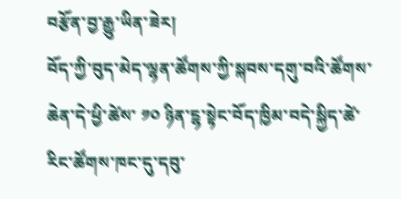བརྩོན་བྱ་རྒྱུ་ཡིན་ཟེར།
བོད་ཀྱི་བུད་མེད་ལྷན་ཚོགས་ཀྱི་སྐབས་དགུ་བའི་ཚོགས་ཆེན་དེ་ཕྱི་ཚེས་ ༡༠ ཉིན་ངྷ་སྟེང་བོད་ཁྱིམ་བདེ་སྐྱིད་ཚེ་རིང་ཚོགས་ཁང་དུ་དབུ་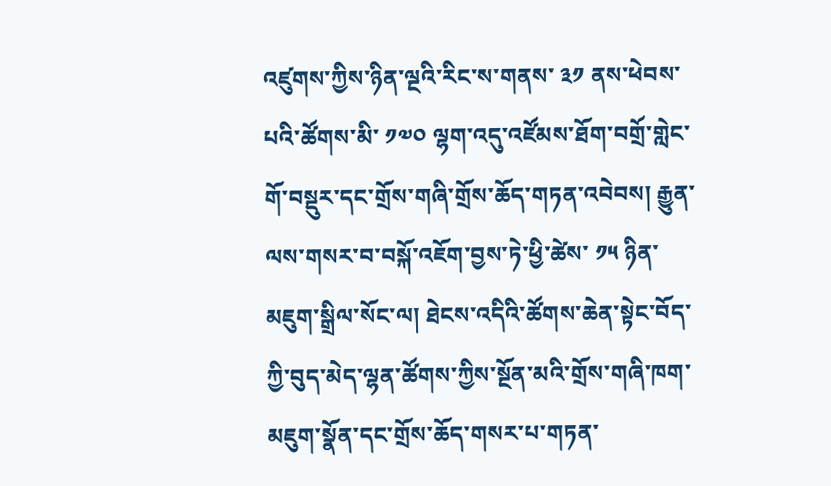འཛུགས་ཀྱིས་ཉིན་ལྔའི་རིང་ས་གནས་ ༣༡ ནས་ཕེབས་པའི་ཚོགས་མི་ ༡༧༠ ལྷག་འདུ་འཛོམས་ཐོག་བགྲོ་གླེང་གོ་བསྡུར་དང་གྲོས་གཞི་གྲོས་ཆོད་གཏན་འབེབས། རྒྱུན་ལས་གསར་བ་བསྐོ་འཇོག་བྱས་ཏེ་ཕྱི་ཚེས་ ༡༥ ཉིན་མཇུག་སྒྲིལ་སོང་ལ། ཐེངས་འདིའི་ཚོགས་ཆེན་སྟེང་བོད་ཀྱི་བུད་མེད་ལྷན་ཚོགས་ཀྱིས་སྔོན་མའི་གྲོས་གཞི་ཁག་མཇུག་སྣོན་དང་གྲོས་ཆོད་གསར་པ་གཏན་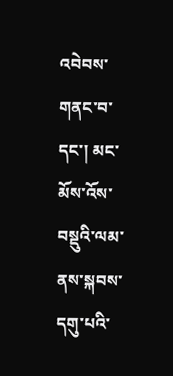འབེབས་གནང་བ་དང་། མང་མོས་འོས་བསྡུའི་ལམ་ནས་སྐབས་དགུ་པའི་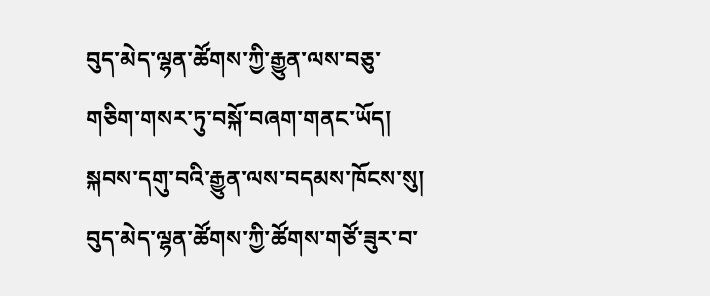བུད་མེད་ལྷན་ཚོགས་ཀྱི་རྒྱུན་ལས་བཅུ་གཅིག་གསར་ཏུ་བསྐོ་བཞག་གནང་ཡོད།
སྐབས་དགུ་བའི་རྒྱུན་ལས་བདམས་ཁོངས་སུ། བུད་མེད་ལྷན་ཚོགས་ཀྱི་ཚོགས་གཙོ་ཟུར་བ་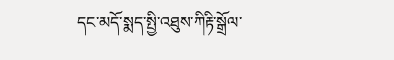དང་མདོ་སྨད་སྤྱི་འཐུས་ཀིརྟི་སྒྲོལ་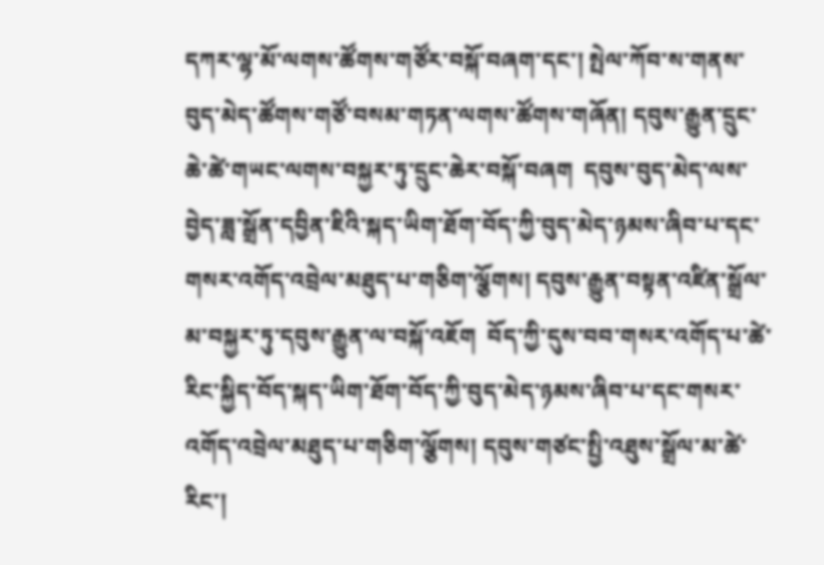དཀར་ལྷ་མོ་ལགས་ཚོགས་གཙོར་བསྐོ་བཞག་དང་། སྤེལ་ཀོབ་ས་གནས་བུད་མེད་ཚོགས་གཙོ་བསམ་གཏན་ལགས་ཚོགས་གཞོན། དབུས་རྒྱུན་དྲུང་ཆེ་ཚེ་གཡང་ལགས་བསྐྱར་ཏུ་དྲུང་ཆེར་བསྐོ་བཞག  དབུས་བུད་མེད་ལས་བྱེད་ཟླ་སྒྲོན་དབྱིན་ཇིའི་སྐད་ཡིག་ཐོག་བོད་ཀྱི་བུད་མེད་ཉམས་ཞིབ་པ་དང་གསར་འགོད་འབྲེལ་མཐུད་པ་གཅིག་ལྕོགས། དབུས་རྒྱུན་བསྟན་འཛིན་སྒྲོལ་མ་བསྐྱར་ཏུ་དབུས་རྒྱུན་ལ་བསྐོ་འཇོག  བོད་ཀྱི་དུས་བབ་གསར་འགོད་པ་ཚེ་རིང་སྐྱིད་བོད་སྐད་ཡིག་ཐོག་བོད་ཀྱི་བུད་མེད་ཉམས་ཞིབ་པ་དང་གསར་འགོད་འབྲེལ་མཐུད་པ་གཅིག་ལྕོགས། དབུས་གཙང་སྤྱི་འཐུས་སྒྲོལ་མ་ཚེ་རིང་།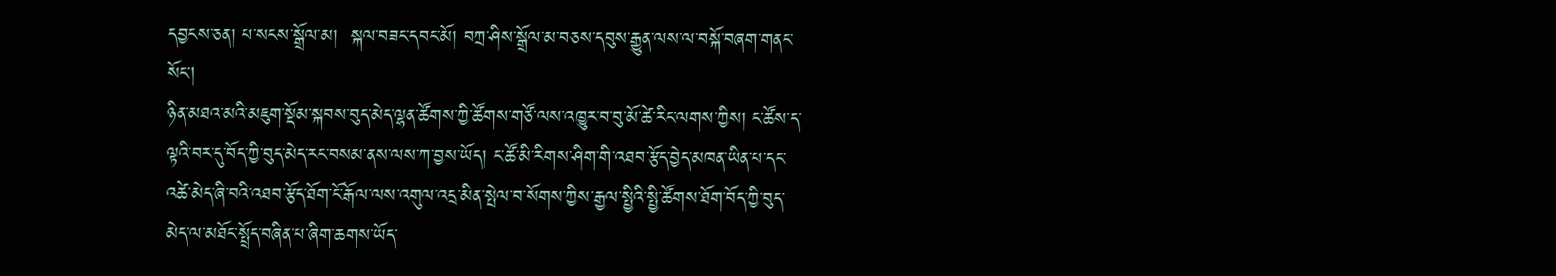དབྱངས་ཅན། པ་སངས་སྒྲོལ་མ།  སྐལ་བཟང་དབང་མོ། བཀྲ་ཤིས་སྒྲོལ་མ་བཅས་དབུས་རྒྱུན་ལས་ལ་བསྐོ་བཞག་གནང་སོང།
ཉིན་མཐའ་མའི་མཇུག་སྡོམ་སྐབས་བུད་མེད་ལྷན་ཚོགས་ཀྱི་ཚོགས་གཙོ་ལས་འཁྱུར་བ་བུ་མོ་ཚེ་རིང་ལགས་ཀྱིས། ང་ཚོས་ད་ལྟའི་བར་དུ་བོད་ཀྱི་བུད་མེད་རང་བསམ་ནས་ལས་ཀ་བྱས་ཡོད། ང་ཚོ་མི་རིགས་ཤིག་གི་འཐབ་རྩོད་བྱེད་མཁན་ཡིན་པ་དང་འཚེ་མེད་ཞི་བའི་འཐབ་རྩོད་ཐོག་ངོ་རྒོལ་ལས་འགུལ་འདྲ་མིན་སྤེལ་བ་སོགས་ཀྱིས་རྒྱལ་སྤྱིའི་སྤྱི་ཚོགས་ཐོག་བོད་ཀྱི་བུད་མེད་ལ་མཐོང་སྤྲོད་བཞིན་པ་ཞིག་ཆགས་ཡོད་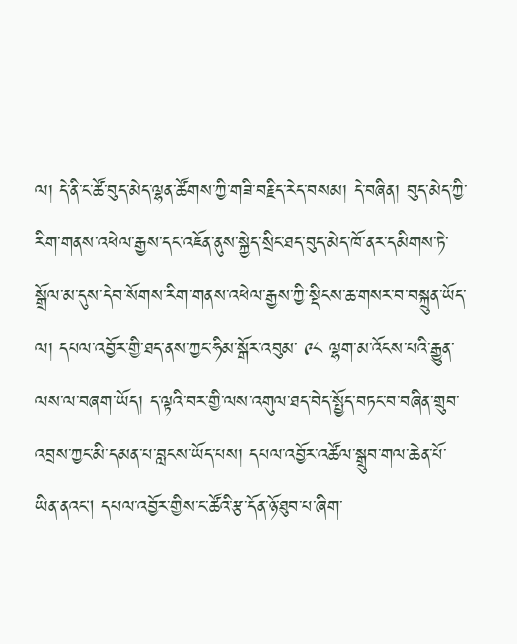ལ། དེ་ནི་ང་ཚོ་བུད་མེད་ལྷན་ཚོགས་ཀྱི་གཟི་བརྗིད་རེད་བསམ། དེ་བཞིན། བུད་མེད་ཀྱི་རིག་གནས་འཕེལ་རྒྱས་དང་འཇོན་ནུས་སྐྱེད་སྲིང་ཐད་བུད་མེད་ཁོ་ནར་དམིགས་ཏེ་སྒྲོལ་མ་དུས་དེབ་སོགས་རིག་གནས་འཕེལ་རྒྱས་ཀྱི་སྡིངས་ཆ་གསར་བ་བསྐྲུན་ཡོད་ལ། དཔལ་འབྱོར་གྱི་ཐད་ནས་ཀྱང་ཧིམ་སྒོར་འབུམ་ ༩༨ ལྷག་མ་འོངས་པའི་རྒྱུན་ལས་ལ་བཞག་ཡོད། ད་ལྟའི་བར་གྱི་ལས་འགུལ་ཐད་བེད་སྤྱོད་བཏང་བ་བཞིན་གྲུབ་འབྲས་ཀྱང་མི་དམན་པ་བླངས་ཡོད་པས། དཔལ་འབྱོར་འཚོལ་སྒྲུབ་གལ་ཆེན་པོ་ཡིན་ནའང། དཔལ་འབྱོར་གྱིས་ང་ཚོའི་རྩ་དོན་ཉོ་ཐུབ་པ་ཞིག་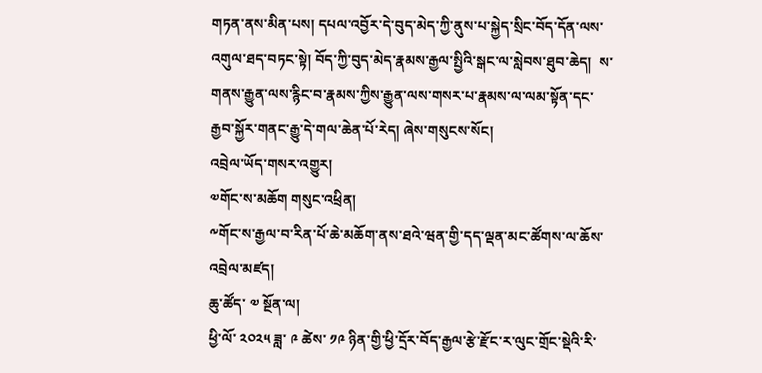གཏན་ནས་མིན་པས། དཔལ་འབྱོར་དེ་བུད་མེད་ཀྱི་ནུས་པ་སྐྱེད་སྲིང་བོད་དོན་ལས་འགུལ་ཐད་བཏང་སྟེ། བོད་ཀྱི་བུད་མེད་རྣམས་རྒྱལ་སྤྱིའི་སྒང་ལ་སླེབས་ཐུབ་ཆེད།  ས་གནས་རྒྱུན་ལས་རྙིང་བ་རྣམས་ཀྱིས་རྒྱུན་ལས་གསར་པ་རྣམས་ལ་ལམ་སྟོན་དང་རྒྱབ་སྐྱོར་གནང་རྒྱུ་དེ་གལ་ཆེན་པོ་རེད། ཞེས་གསུངས་སོང།
འབྲེལ་ཡོད་གསར་འགྱུར།
༧གོང་ས་མཆོག གསུང་འཕྲིན།
༸གོང་ས་རྒྱལ་བ་རིན་པོ་ཆེ་མཆོག་ནས་ཐའེ་ཝན་གྱི་དད་ལྡན་མང་ཚོགས་ལ་ཆོས་འབྲེལ་མཛད།
ཆུ་ཚོད་ ༧ སྔོན་ལ།
ཕྱི་ལོ་ ༢༠༢༥ ཟླ་ ༩ ཚེས་ ༡༩ ཉིན་གྱི་ཕྱི་དྲོར་བོད་རྒྱལ་རྩེ་རྫོང་ར་ལུང་གྲོང་སྡེའི་རི་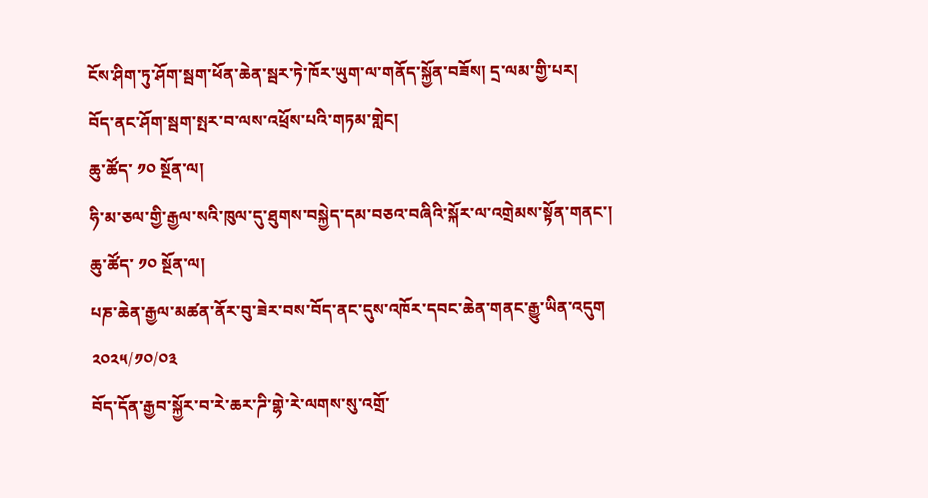ངོས་ཤིག་ཏུ་ཤོག་སྦག་ཕོན་ཆེན་སྦར་ཏེ་ཁོར་ཡུག་ལ་གནོད་སྐྱོན་བཟོས། དྲ་ལམ་གྱི་པར།
བོད་ནང་ཤོག་སྦག་སྤར་བ་ལས་འཕྲོས་པའི་གཏམ་གླེང།
ཆུ་ཚོད་ ༡༠ སྔོན་ལ།
ཧི་མ་ཅལ་གྱི་རྒྱལ་སའི་ཁུལ་དུ་ཐུགས་བསྐྱེད་དམ་བཅའ་བཞིའི་སྐོར་ལ་འགྲེམས་སྟོན་གནང་།
ཆུ་ཚོད་ ༡༠ སྔོན་ལ།
པཎ་ཆེན་རྒྱལ་མཚན་ནོར་བུ་ཟེར་བས་བོད་ནང་དུས་འཁོར་དབང་ཆེན་གནང་རྒྱུ་ཡིན་འདུག
༢༠༢༥/༡༠/༠༣
བོད་དོན་རྒྱབ་སྐྱོར་བ་རེ་ཆར་ཌི་གྷེ་རེ་ལགས་སུ་འགྲོ་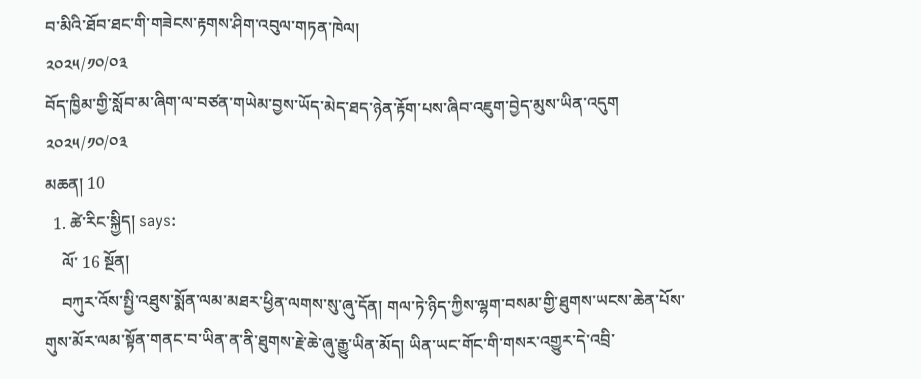བ་མིའི་ཐོབ་ཐང་གི་གཟེངས་རྟགས་ཤིག་འབུལ་གཏན་ཁེལ།
༢༠༢༥/༡༠/༠༣
བོད་ཁྱིམ་གྱི་སློབ་མ་ཞིག་ལ་བཙན་གཡེམ་བྱས་ཡོད་མེད་ཐད་ཉེན་རྟོག་པས་ཞིབ་འཇུག་བྱེད་མུས་ཡིན་འདུག
༢༠༢༥/༡༠/༠༣
མཆན། 10
  1. ཚེ་རིང་སྐྱིད། says:
    ལོ་ 16 སྔོན།
    བཀུར་འོས་སྤྱི་འཐུས་སྨོན་ལམ་མཐར་ཕྱིན་ལགས་སུ་ཞུ་དོན། གལ་ཏེ་ཉིད་ཀྱིས་ལྷག་བསམ་གྱི་ཐུགས་ཡངས་ཆེན་པོས་གུས་མོར་ལམ་སྟོན་གནང་བ་ཡིན་ན་ནི་ཐུགས་རྗེ་ཆེ་ཞུ་རྒྱུ་ཡིན་མོད། ཡིན་ཡང་གོང་གི་གསར་འགྱུར་དེ་འབྲི་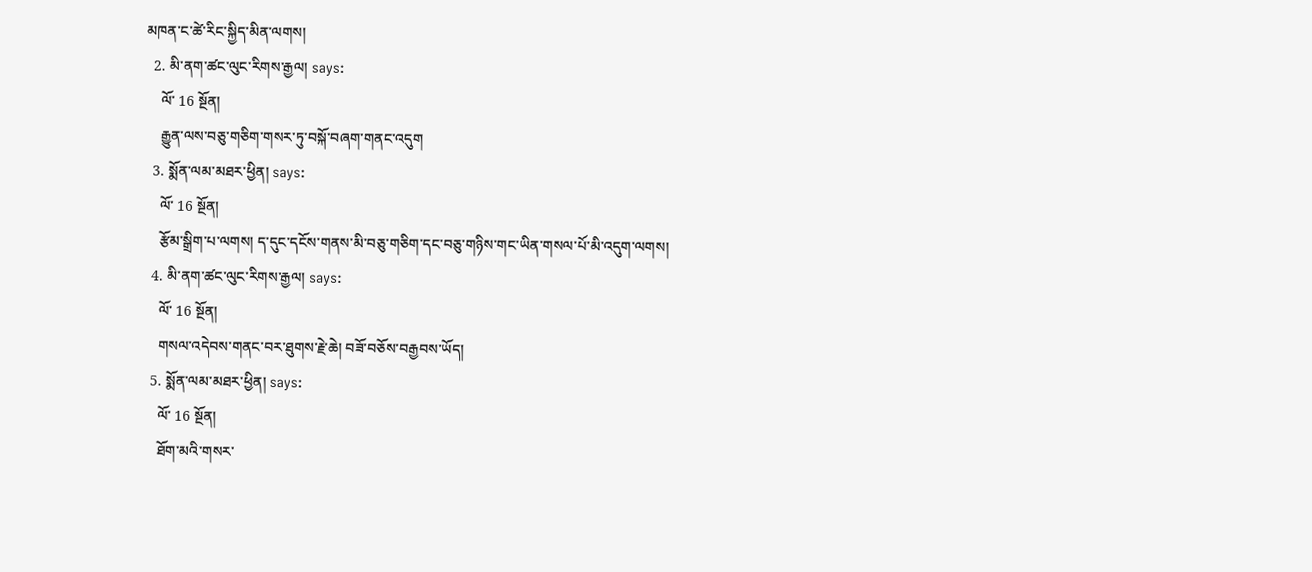མཁན་ང་ཚེ་རིང་སྐྱིད་མིན་ལགས།
  2. མི་ནག་ཚང་ལུང་རིགས་རྒྱལ། says:
    ལོ་ 16 སྔོན།
    རྒྱུན་ལས་བཅུ་གཅིག་གསར་ཏུ་བསྐོ་བཞག་གནང་འདུག
  3. སྨོན་ལམ་མཐར་ཕྱིན། says:
    ལོ་ 16 སྔོན།
    རྩོམ་སྒྲིག་པ་ལགས། ད་དུང་དངོས་གནས་མི་བཅུ་གཅིག་དང་བཅུ་གཉིས་གང་ཡིན་གསལ་པོ་མི་འདུག་ལགས།
  4. མི་ནག་ཚང་ལུང་རིགས་རྒྱལ། says:
    ལོ་ 16 སྔོན།
    གསལ་འདེབས་གནང་བར་ཐུགས་རྗེ་ཆེ། བཟོ་བཅོས་བརྒྱབས་ཡོད།
  5. སྨོན་ལམ་མཐར་ཕྱིན། says:
    ལོ་ 16 སྔོན།
    ཐོག་མའི་གསར་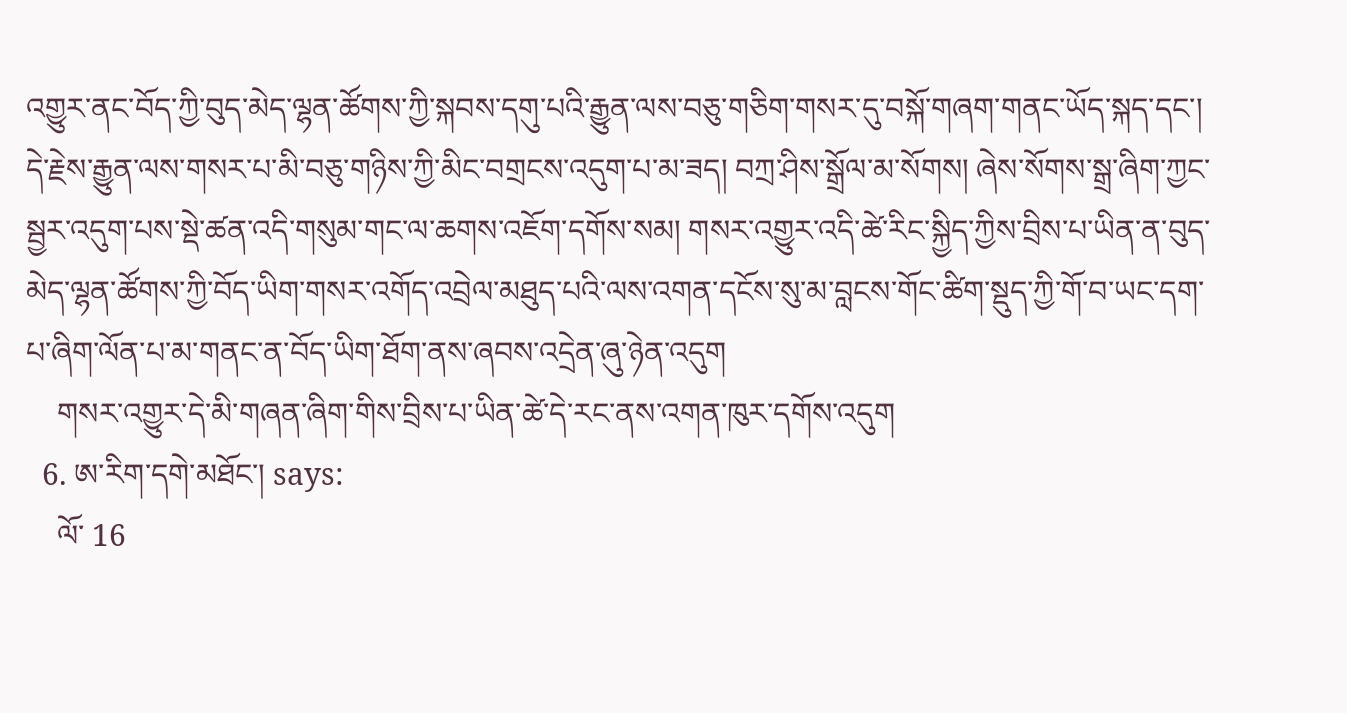འགྱུར་ནང་བོད་ཀྱི་བུད་མེད་ལྷན་ཚོགས་ཀྱི་སྐབས་དགུ་པའི་རྒྱུན་ལས་བཅུ་གཅིག་གསར་དུ་བསྐོ་གཞག་གནང་ཡོད་སྐད་དང་། དེ་རྗེས་རྒྱུན་ལས་གསར་པ་མི་བཅུ་གཉིས་ཀྱི་མིང་བགྲངས་འདུག་པ་མ་ཟད། བཀྲ་ཤིས་སྒྲོལ་མ་སོགས། ཞེས་སོགས་སྒྲ་ཞིག་ཀྱང་སྦྱར་འདུག་པས་སྡེ་ཚན་འདི་གསུམ་གང་ལ་ཆགས་འཇོག་དགོས་སམ། གསར་འགྱུར་འདི་ཚེ་རིང་སྐྱིད་ཀྱིས་བྲིས་པ་ཡིན་ན་བུད་མེད་ལྷན་ཚོགས་ཀྱི་བོད་ཡིག་གསར་འགོད་འབྲེལ་མཐུད་པའི་ལས་འགན་དངོས་སུ་མ་བླངས་གོང་ཚིག་སྡུད་ཀྱི་གོ་བ་ཡང་དག་པ་ཞིག་ལོན་པ་མ་གནང་ན་བོད་ཡིག་ཐོག་ནས་ཞབས་འདྲེན་ཞུ་ཉེན་འདུག
    གསར་འགྱུར་དེ་མི་གཞན་ཞིག་གིས་བྲིས་པ་ཡིན་ཚེ་དེ་རང་ནས་འགན་ཁུར་དགོས་འདུག
  6. ཨ་རིག་དགེ་མཐོང་། says:
    ལོ་ 16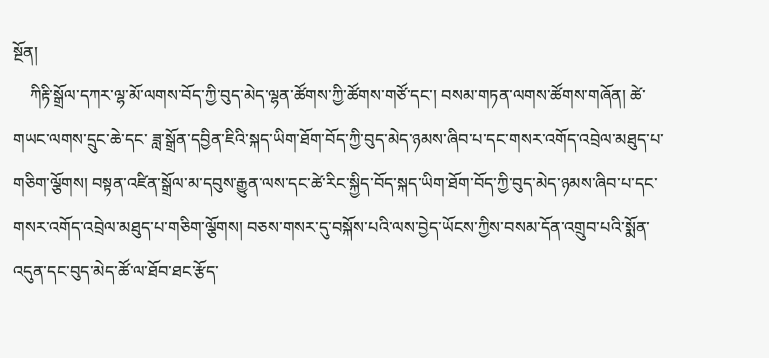སྔོན།
    ཀིརྟི་སྒྲོལ་དཀར་ལྷ་མོ་ལགས་བོད་ཀྱི་བུད་མེད་ལྷན་ཚོགས་ཀྱི་ཚོགས་གཙོ་དང་། བསམ་གཏན་ལགས་ཚོགས་གཞོན། ཚེ་གཡང་ལགས་དྲུང་ཆེ་དང་ ཟླ་སྒྲོན་དབྱིན་ཇིའི་སྐད་ཡིག་ཐོག་བོད་ཀྱི་བུད་མེད་ཉམས་ཞིབ་པ་དང་གསར་འགོད་འབྲེལ་མཐུད་པ་གཅིག་ལྕོགས། བསྟན་འཛིན་སྒྲོལ་མ་དབུས་རྒྱུན་ལས་དང་ཚེ་རིང་སྐྱིད་བོད་སྐད་ཡིག་ཐོག་བོད་ཀྱི་བུད་མེད་ཉམས་ཞིབ་པ་དང་གསར་འགོད་འབྲེལ་མཐུད་པ་གཅིག་ལྕོགས། བཅས་གསར་དུ་བསྐོས་པའི་ལས་བྱེད་ཡོངས་ཀྱིས་བསམ་དོན་འགྲུབ་པའི་སྨོན་འདུན་དང་བུད་མེད་ཚོ་ལ་ཐོབ་ཐང་རྩོད་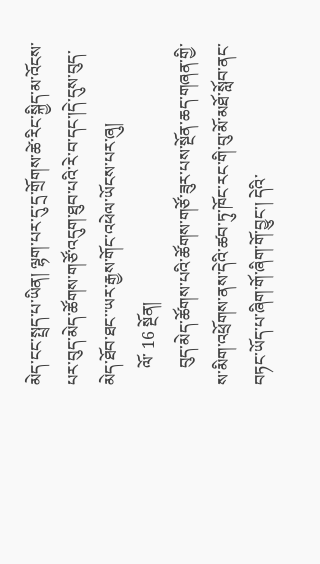མེད་ངང་སྤྲད་པ་ཡིན། ལྷག་པར་དུ་དྲ་གྲོགས་ཚེ་རིང་སྐྱིད་མ་འོངས་པར་བུད་མེད་ཚོགས་གཙོ་འདུག་ཐུབ་པའི་རེ་བ་དང་།དེ་དུས་བུད་མེད་ཐོབ་ཐང་་ཡར་རྒྱས་གོང་འཕེལ་ཡོངས་པར་ཞུ།
    ལོ་ 16 སྔོན།
    བུད་མེད་ཚོགས་པའི་ཚོགས་གཙོ་ཟུར་པས་སྔོན་ཆད་གཞན་གྱི་ས་མིག་འཕྲོགས་ནས་དེའི་ཚབ་ཏུ་ཁོང་རང་གི་བུ་མོ་མཐོ་སློབ་ནང་བཏང་ཡོད་པ་ཞིག་གོ་ཞིག་གོ་བྱུང་། དེའི་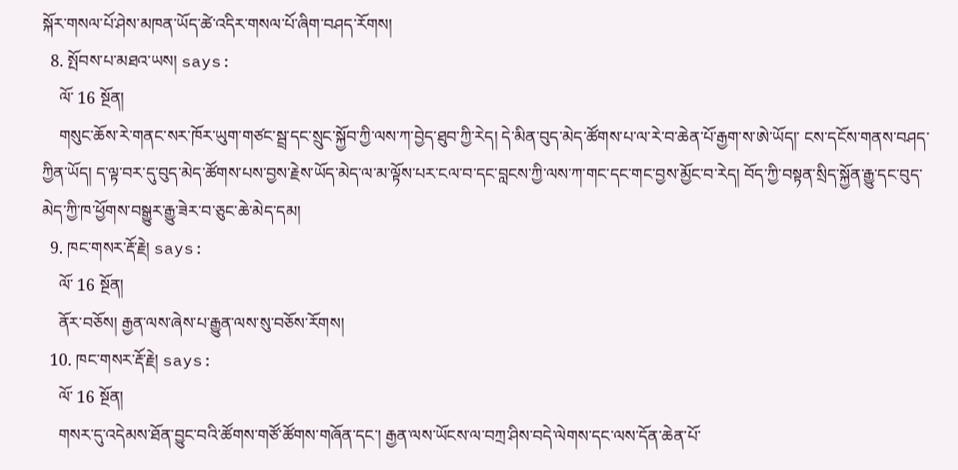སྐོར་གསལ་པོ་ཤེས་མཁན་ཡོད་ཚེ་འདིར་གསལ་པོ་ཞིག་བཤད་རོགས།
  8. སྤོབས་པ་མཐའ་ཡས། says:
    ལོ་ 16 སྔོན།
    གསུང་ཆོས་རེ་གནང་སར་ཁོར་ཡུག་གཙང་སྦྲ་དང་སྲུང་སྐྱོབ་ཀྱི་ལས་ཀ་བྱེད་ཐུབ་ཀྱི་རེད། དེ་མིན་བུད་མེད་ཚོགས་པ་ལ་རེ་བ་ཆེན་པོ་རྒྱག་ས་ཨེ་ཡོད།་ ངས་དངོས་གནས་བཤད་ཀྱིན་ཡོད། ད་ལྟ་བར་དུ་བུད་མེད་ཚོགས་པས་བྱས་རྗེས་ཡོད་མེད་ལ་མ་ལྟོས་པར་ངལ་བ་དང་བླངས་ཀྱི་ལས་ཀ་གང་དང་གང་བྱས་མྱོང་བ་རེད། བོད་ཀྱི་བསྟན་སྲིད་སྐྱོན་རྒྱུ་དང་བུད་མེད་ཀྱི་ཁ་ཕྱོགས་བསྒྱུར་རྒྱུ་ཟེར་བ་ཅུང་ཆེ་མེད་དམ།
  9. ཁང་གསར་རྡོ་རྗེ། says:
    ལོ་ 16 སྔོན།
    ནོར་བཅོས། རྒྱན་ལས་ཞེས་པ་རྒྱུན་ལས་སུ་བཅོས་རོགས།
  10. ཁང་གསར་རྡོ་རྗེ། says:
    ལོ་ 16 སྔོན།
    གསར་དུ་འདེམས་ཐོན་བྱུང་བའི་ཚོགས་གཙོ་ཚོགས་གཞོན་དང་། རྒྱན་ལས་ཡོངས་ལ་བཀྲ་ཤིས་བདེ་ལེགས་དང་ལས་དོན་ཆེན་པོ་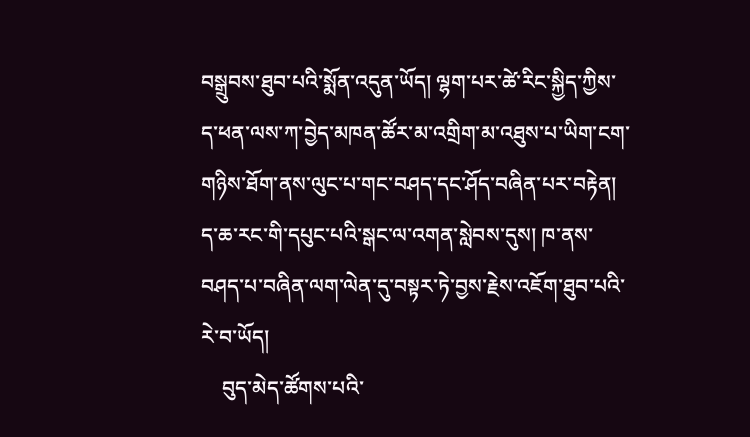བསྒྲུབས་ཐུབ་པའི་སྨོན་འདུན་ཡོད། ལྷག་པར་ཚེ་རིང་སྐྱིད་ཀྱིས་ད་ཕན་ལས་ཀ་བྱེད་མཁན་ཚོར་མ་འགྲིག་མ་འཐུས་པ་ཡིག་ངག་གཉིས་ཐོག་ནས་ལུང་པ་གང་བཤད་དང་ཤོད་བཞིན་པར་བརྟེན། ད་ཆ་རང་གི་དཔུང་པའི་སྒང་ལ་འགན་སླེབས་དུས། ཁ་ནས་བཤད་པ་བཞིན་ལག་ལེན་དུ་བསྟར་ཏེ་བྱས་རྗེས་འཇོག་ཐུབ་པའི་རེ་བ་ཡོད།
    བུད་མེད་ཚོགས་པའི་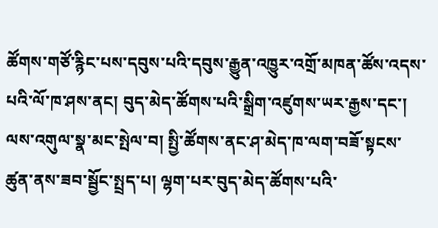ཚོགས་གཙོ་རྙིང་པས་དབུས་པའི་དབུས་རྒྱུན་འཁྱུར་འགྲོ་མཁན་ཚོས་འདས་པའི་ལོ་ཁ་ཤས་ནང། བུད་མེད་ཚོགས་པའི་སྒྲིག་འཛུགས་ཡར་རྒྱས་དང་། ལས་འགུལ་སྣ་མང་སྤེལ་བ། སྤྱི་ཚོགས་ནང་ཤ་མེད་ཁ་ལག་བཟོ་སྟངས་ཚུན་ནས་ཟབ་སྦྱོང་སྤྲད་པ། ལྷག་པར་བུད་མེད་ཚོགས་པའི་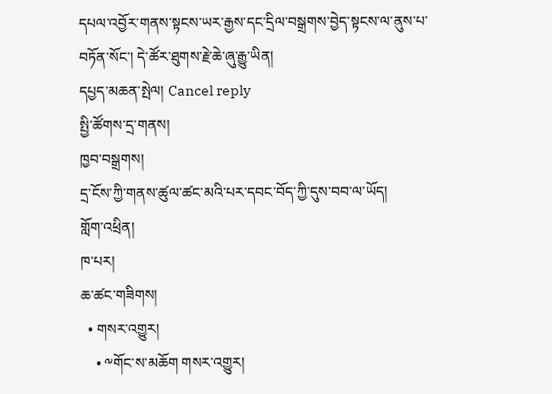དཔལ་འབྱོར་གནས་སྟངས་ཡར་རྒྱས་དང་དྲིལ་བསྒྲགས་བྱེད་སྟངས་ལ་ནུས་པ་བཏོན་སོང་། དེ་ཚོར་ཐུགས་རྗེ་ཆེ་ཞུ་རྒྱུ་ཡིན།
དཔྱད་མཆན་སྤེལ། Cancel reply
སྤྱི་ཚོགས་དྲ་གནས།
ཁྱབ་བསྒྲགས།
དྲ་ངོས་ཀྱི་གནས་ཚུལ་ཚང་མའི་པར་དབང་བོད་ཀྱི་དུས་བབ་ལ་ཡོད།
གློག་འཕྲིན།
ཁ་པར།
ཆ་ཚང་གཟིགས།
  • གསར་འགྱུར།
    • ༸གོང་ས་མཆོག གསར་འགྱུར།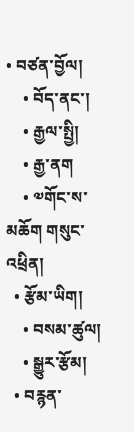• བཙན་བྱོལ།
    • བོད་ནང་།
    • རྒྱལ་སྤྱི།
    • རྒྱ་ནག
    • ༧གོང་ས་མཆོག གསུང་འཕྲིན།
  • རྩོམ་ཡིག།
    • བསམ་ཚུལ།
    • སྒྱུར་རྩོམ།
  • བརྙན་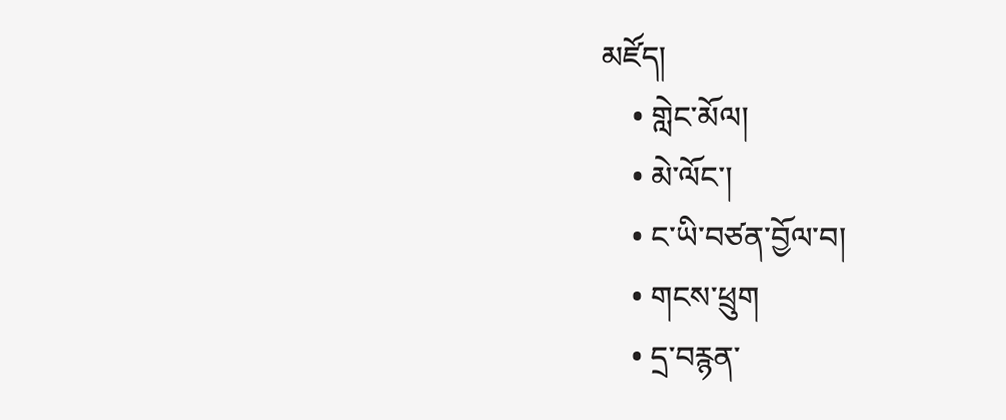མཛོད།
    • གླེང་མོལ།
    • མེ་ལོང་།
    • ང་ཡི་བཙན་བྱོལ་བ།
    • གངས་ཕྲུག
    • དྲ་བརྙན་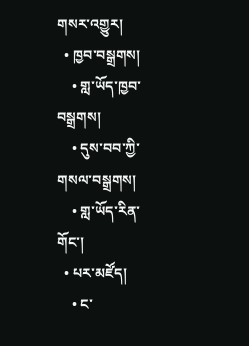གསར་འགྱུར།
  • ཁྱབ་བསྒྲགས།
    • གླ་ཡོད་ཁྱབ་བསྒྲགས།
    • དུས་བབ་ཀྱི་གསལ་བསྒྲགས།
    • གླ་ཡོད་རིན་གོང་།
  • པར་མཛོད།
    • ང་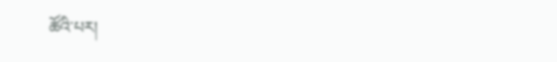ཚོའི་པར།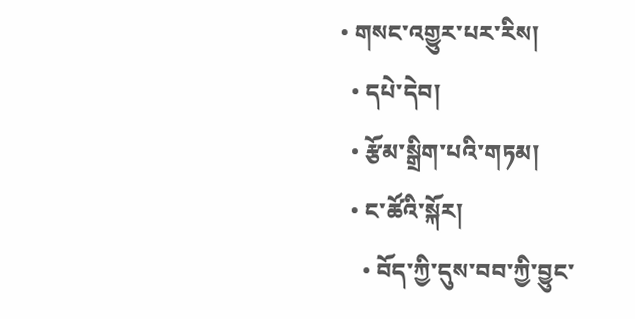• གསང་འགྱུར་པར་རིས།
  • དཔེ་དེབ།
  • རྩོམ་སྒྲིག་པའི་གཏམ།
  • ང་ཚོའི་སྐོར།
    • བོད་ཀྱི་དུས་བབ་ཀྱི་བྱུང་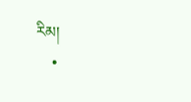རིམ།
    •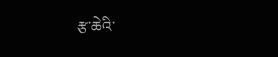རྩ་ཆེའི་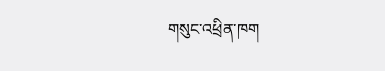གསུང་འཕྲིན་ཁག